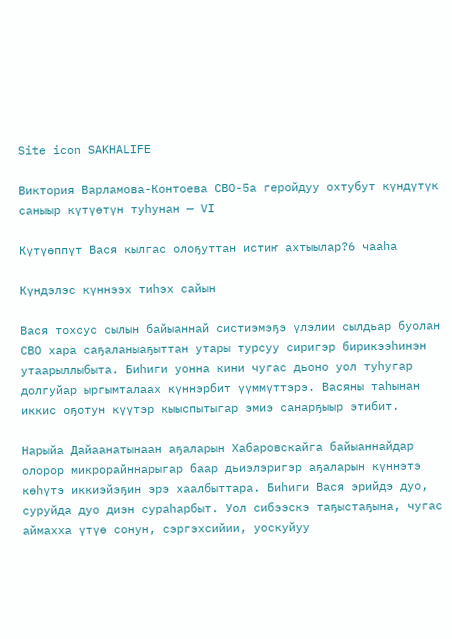Site icon SAKHALIFE

Виктория Варламова-Контоева СВО-5а геройдуу охтубут күндүтүк саныыр күтүөтүн туһунан — VI

Күтүөппүт Вася кылгас олоҕуттан истиҥ ахтыылар?6 чааһа

Күндэлэс күннээх тиһэх сайын

Вася тохсус сылын байыаннай систиэмэҕэ үлэлии сылдьар буолан СВО хара саҕаланыаҕыттан утары турсуу сиригэр бирикээһинэн утаарыллыбыта. Биһиги уонна кини чугас дьоно уол туһугар долгуйар ыргымталаах күннэрбит үүммүттэрэ. Васяны таһынан иккис оҕотун күүтэр кыыспытыгар эмиэ санарҕыыр этибит.

Нарыйа Дайаанатынаан аҕаларын Хабаровскайга байыаннайдар олорор микрорайннарыгар баар дьиэлэригэр аҕаларын күннэтэ көһүтэ иккиэйэҕин эрэ хаалбыттара. Биһиги Вася эрийдэ дуо, суруйда дуо диэн сураһарбыт. Уол сибээскэ таҕыстаҕына, чугас аймахха үтүө сонун, сэргэхсийии, уоскуйуу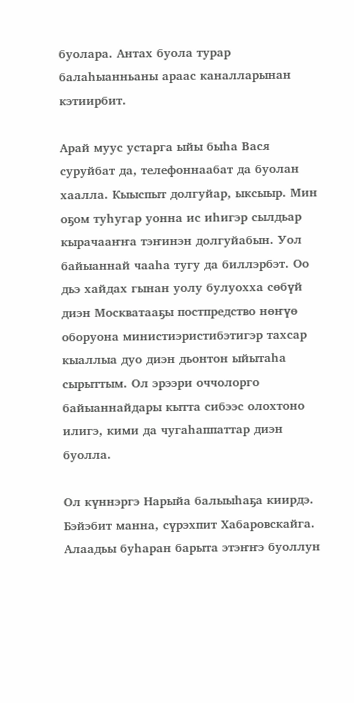буолара. Антах буола турар балаһыанньаны араас каналларынан кэтиирбит.

Арай муус устарга ыйы быһа Вася суруйбат да, телефоннаабат да буолан хаалла. Кыыспыт долгуйар, ыксыыр. Мин оҕом туһугар уонна ис иһигэр сылдьар кырачааҥҥа тэҥинэн долгуйабын. Уол байыаннай чааһа тугу да биллэрбэт. Оо дьэ хайдах гынан уолу булуохха сөбүй диэн Москватааҕы постпредство нөҥүө оборуона министиэристибэтигэр тахсар кыаллыа дуо диэн дьонтон ыйытаһа сырыттым. Ол эрээри оччолорго байыаннайдары кытта сибээс олохтоно илигэ, кими да чугаһаппаттар диэн буолла.

Ол күннэргэ Нарыйа балыыһаҕа киирдэ. Бэйэбит манна, сүрэхпит Хабаровскайга. Алаадьы буһаран барыта этэҥҥэ буоллун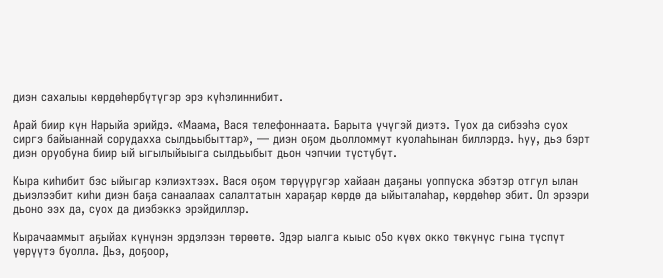диэн сахалыы көрдөһөрбүтүгэр эрэ күһэлиннибит.

Арай биир күн Нарыйа эрийдэ. «Маама, Вася телефоннаата. Барыта үчүгэй диэтэ. Туох да сибээһэ суох сиргэ байыаннай сорудахха сылдьыбыттар», — диэн оҕом дьолломмут куолаһынан биллэрдэ. Һуу, дьэ бэрт диэн оруобуна биир ый ыгылыйыыга сылдьыбыт дьон чэпчии түстүбүт.

Кыра киһибит бэс ыйыгар кэлиэхтээх. Вася оҕом төрүүрүгэр хайаан даҕаны уоппуска эбэтэр отгул ылан дьиэлээбит киһи диэн баҕа санаалаах салалтатын хараҕар көрдө да ыйыталаһар, көрдөһөр эбит. Ол эрээри дьоно ээх да, суох да диэбэккэ эрэйдиллэр.

Кырачааммыт аҕыйах күнүнэн эрдэлээн төрөөтө. Эдэр ыалга кыыс о5о күөх окко төкүнүс гына түспүт үөрүүтэ буолла. Дьэ, доҕоор,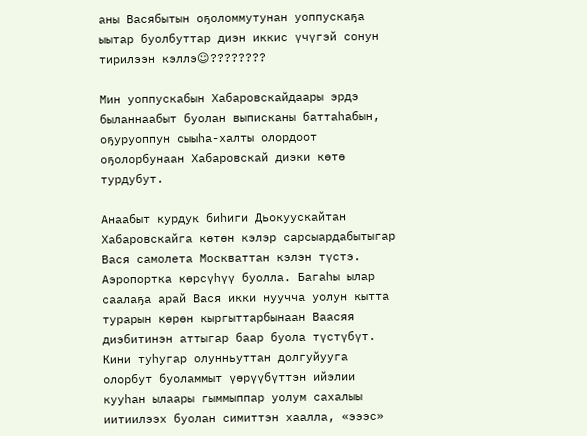аны Васябытын оҕоломмутунан уоппускаҕа ыытар буолбуттар диэн иккис үчүгэй сонун тирилээн кэллэ☺????????

Мин уоппускабын Хабаровскайдаары эрдэ быланнаабыт буолан выписканы баттаһабын, оҕуруоппун сыыһа-халты олордоот оҕолорбунаан Хабаровскай диэки көтө турдубут.

Анаабыт курдук биһиги Дьокуускайтан Хабаровскайга көтөн кэлэр сарсыардабытыгар Вася самолета Москваттан кэлэн түстэ. Аэропортка көрсүһүү буолла. Багаһы ылар саалаҕа арай Вася икки нуучча уолун кытта турарын көрөн кыргыттарбынаан Ваасяя диэбитинэн аттыгар баар буола түстүбүт. Кини туһугар олунньуттан долгуйууга олорбут буоламмыт үөрүүбүттэн ийэлии кууһан ылаары гыммыппар уолум сахалыы иитиилээх буолан симиттэн хаалла, «эээс»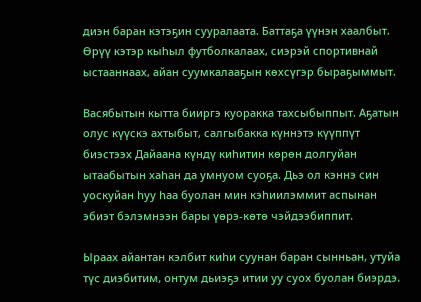диэн баран кэтэҕин сууралаата. Баттаҕа үүнэн хаалбыт. Өрүү кэтэр кыһыл футболкалаах, сиэрэй спортивнай ыстааннаах, айан суумкалааҕын көхсүгэр быраҕыммыт.

Васябытын кытта бииргэ куоракка тахсыбыппыт. Аҕатын олус күүскэ ахтыбыт, салгыбакка күннэтэ күүппүт биэстээх Дайаана күндү киһитин көрөн долгуйан ытаабытын хаһан да умнуом суоҕа. Дьэ ол кэннэ син уоскуйан һуу һаа буолан мин кэһиилэммит аспынан эбиэт бэлэмнээн бары үөрэ-көтө чэйдээбиппит.

Ыраах айантан кэлбит киһи суунан баран сынньан, утуйа түс диэбитим, онтум дьиэҕэ итии уу суох буолан биэрдэ.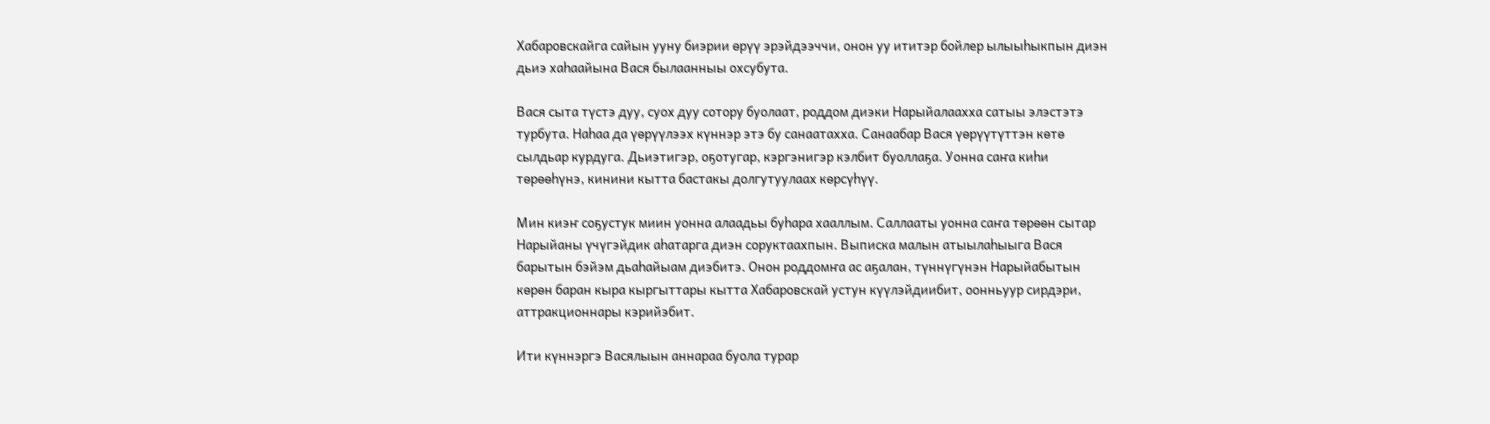Хабаровскайга сайын ууну биэрии өрүү эрэйдээччи, онон уу ититэр бойлер ылыыһыкпын диэн дьиэ хаһаайына Вася былаанныы охсубута.

Вася сыта түстэ дуу, суох дуу сотору буолаат, роддом диэки Нарыйалаахха сатыы элэстэтэ турбута. Наһаа да үөрүүлээх күннэр этэ бу санаатахха. Санаабар Вася үөрүүтүттэн көтө сылдьар курдуга. Дьиэтигэр, оҕотугар, кэргэнигэр кэлбит буоллаҕа. Уонна саҥа киһи төрөөһүнэ, кинини кытта бастакы долгутуулаах көрсүһүү.

Мин киэҥ соҕустук миин уонна алаадьы буһара хааллым. Саллааты уонна саҥа төрөөн сытар Нарыйаны үчүгэйдик аһатарга диэн соруктаахпын. Выписка малын атыылаһыыга Вася барытын бэйэм дьаһайыам диэбитэ. Онон роддомҥа ас аҕалан, түннүгүнэн Нарыйабытын көрөн баран кыра кыргыттары кытта Хабаровскай устун күүлэйдиибит, оонньуур сирдэри, аттракционнары кэрийэбит.

Ити күннэргэ Васялыын аннараа буола турар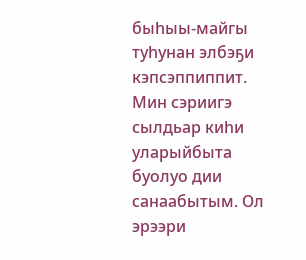быһыы-майгы туһунан элбэҕи кэпсэппиппит. Мин сэриигэ сылдьар киһи уларыйбыта буолуо дии санаабытым. Ол эрээри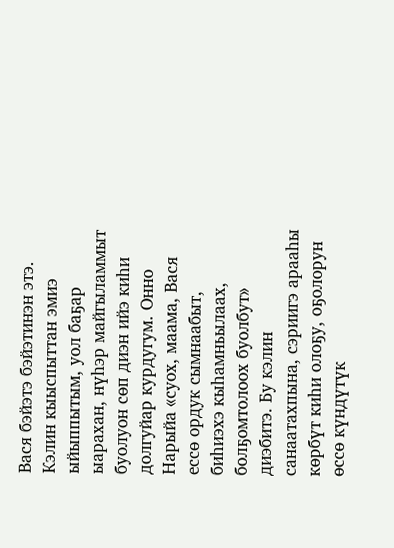Вася бэйэтэ бэйэтинэн этэ. Кэлин кыыспыттан эмиэ ыйыппытым, уол баҕар ыарахан, нүһэр майгыламмыт буолуон сөп диэн ийэ киһи долгуйар курдугум. Онно Нарыйа «суох, маама, Вася ессө ордук сымнаабыт, биһиэхэ кыһамньылаах, болҕомтолоох буолбут» диэбитэ. Бу кэлин санаатахпына, сэриигэ арааһы көрбүт киһи олоҕу, оҕолорун өссө күндүтүк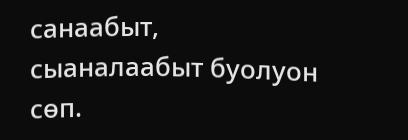санаабыт, сыаналаабыт буолуон сөп.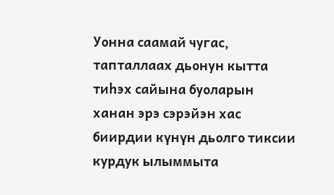Уонна саамай чугас, тапталлаах дьонун кытта тиһэх сайына буоларын ханан эрэ сэрэйэн хас биирдии күнүн дьолго тиксии курдук ылыммыта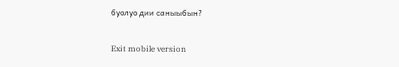буолуо дии саныыбын?

Exit mobile version